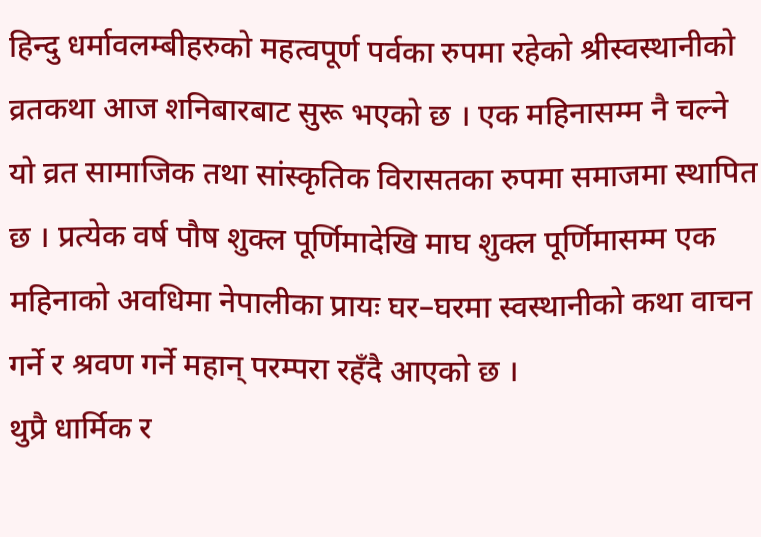हिन्दु धर्मावलम्बीहरुको महत्वपूर्ण पर्वका रुपमा रहेको श्रीस्वस्थानीको व्रतकथा आज शनिबारबाट सुरू भएको छ । एक महिनासम्म नै चल्ने यो व्रत सामाजिक तथा सांस्कृतिक विरासतका रुपमा समाजमा स्थापित छ । प्रत्येक वर्ष पौष शुक्ल पूर्णिमादेखि माघ शुक्ल पूर्णिमासम्म एक महिनाको अवधिमा नेपालीका प्रायः घर–घरमा स्वस्थानीको कथा वाचन गर्ने र श्रवण गर्ने महान् परम्परा रहँदै आएको छ ।
थुप्रै धार्मिक र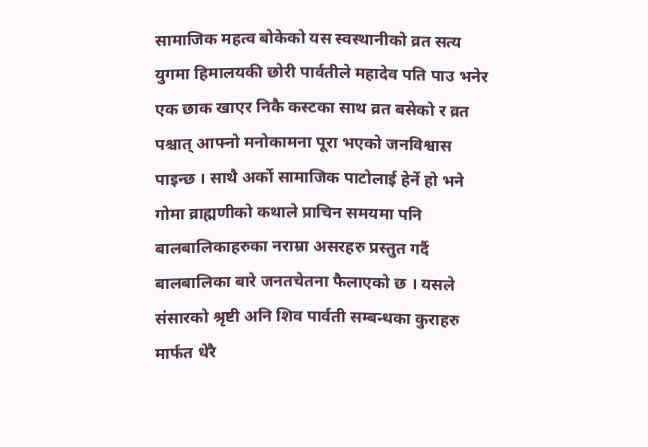सामाजिक महत्व बोकेको यस स्वस्थानीको व्रत सत्य युगमा हिमालयकी छोरी पार्वतीले महादेव पति पाउ भनेर एक छाक खाएर निकै कस्टका साथ व्रत बसेको र व्रत पश्चात् आफ्नो मनोकामना पूरा भएको जनविश्वास पाइन्छ । साथै अर्को सामाजिक पाटोलाई हेर्ने हो भने गोमा व्राह्मणीको कथाले प्राचिन समयमा पनि बालबालिकाहरुका नराम्रा असरहरु प्रस्तुत गर्दै बालबालिका बारे जनतचेतना फैलाएको छ । यसले संसारको श्रृष्टी अनि शिव पार्वती सम्बन्धका कुराहरु मार्फत धेरै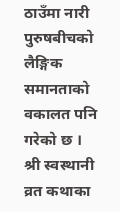ठाउँमा नारी पुरुषबीचको लैङ्गिक समानताको वकालत पनि गरेको छ । श्री स्वस्थानी व्रत कथाका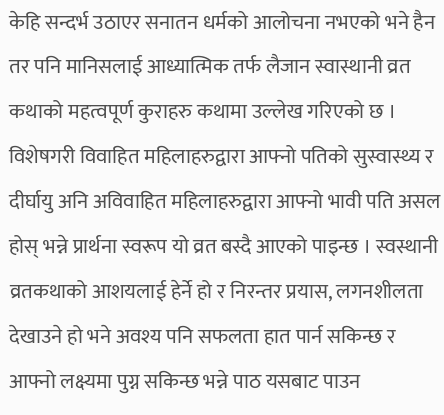केहि सन्दर्भ उठाएर सनातन धर्मको आलोचना नभएको भने हैन तर पनि मानिसलाई आध्यात्मिक तर्फ लैजान स्वास्थानी व्रत कथाको महत्वपूर्ण कुराहरु कथामा उल्लेख गरिएको छ । विशेषगरी विवाहित महिलाहरुद्वारा आफ्नो पतिको सुस्वास्थ्य र दीर्घायु अनि अविवाहित महिलाहरुद्वारा आफ्नो भावी पति असल होस् भन्ने प्रार्थना स्वरूप यो व्रत बस्दै आएको पाइन्छ । स्वस्थानी व्रतकथाको आशयलाई हेर्ने हो र निरन्तर प्रयास, लगनशीलता देखाउने हो भने अवश्य पनि सफलता हात पार्न सकिन्छ र आफ्नो लक्ष्यमा पुग्न सकिन्छ भन्ने पाठ यसबाट पाउन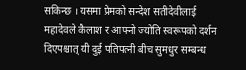सकिन्छ । यसमा प्रेमको सन्देश सतीदेवीलाई महादेवले कैलाश र आफ्नो ज्योति स्वरूपको दर्शन दिएपश्चात् यी दुई पतिपत्नी बीच सुमधुर सम्बन्ध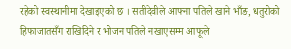रहेको स्वस्थानीमा देखाइएको छ । सतीदेवीले आफ्ना पतिले खाने भाँङ, धतुरोको हिफाजातसँग राखिदिने र भोजन पतिले नखाएसम्म आफूले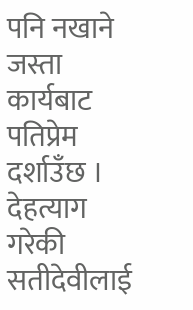पनि नखाने जस्ता कार्यबाट पतिप्रेम दर्शाउँछ । देहत्याग गरेकी सतीदेवीलाई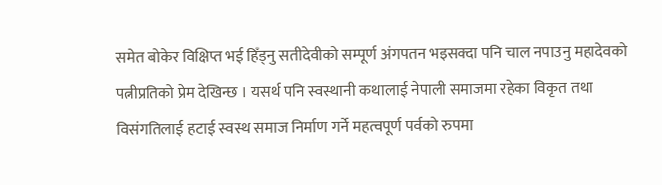समेत बोकेर विक्षिप्त भई हिँड्नु सतीदेवीको सम्पूर्ण अंगपतन भइसक्दा पनि चाल नपाउनु महादेवको पत्नीप्रतिको प्रेम देखिन्छ । यसर्थ पनि स्वस्थानी कथालाई नेपाली समाजमा रहेका विकृत तथा विसंगतिलाई हटाई स्वस्थ समाज निर्माण गर्ने महत्वपूर्ण पर्वको रुपमा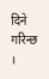दिने गरिन्छ ।